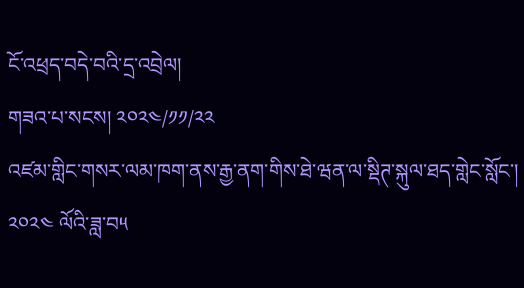ངོ་འཕྲད་བདེ་བའི་དྲ་འབྲེལ།
གཟའ་པ་སངས། ༢༠༢༤/༡༡/༢༢
འཛམ་གླིང་གསར་ལམ་ཁག་ནས་རྒྱ་ནག་གིས་ཐེ་ཝན་ལ་སྡིཊ་སྐུལ་ཐད་གླེང་སློང་།
༢༠༢༤ ལོའི་ཟླ་བ༥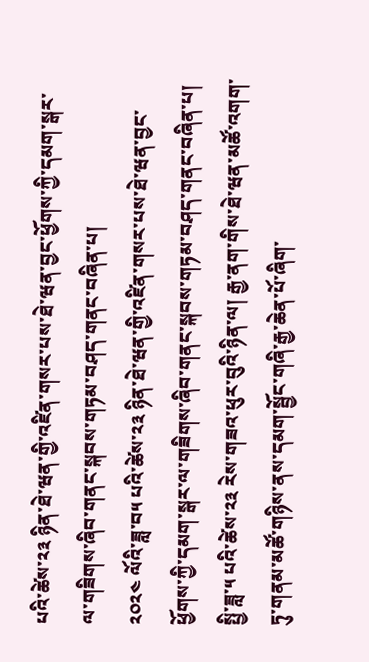པའི་ཚེས་༢༣ ཉིན་ཐེ་ཝན་གྱི་འཛིན་གསར་པས་ཐེ་ཝན་བྱང་ཕྱོགས་ཀྱི་དམག་སྒར་ལ་གཟིགས་ཞིབ་གནང་སྐབས་གཏམ་བཤད་གནང་བཞིན་པ།
༢༠༢༤ ལོའི་ཟླ་བ༥ པའི་ཚེས་༢༣ ཉིན་ཐེ་ཝན་གྱི་འཛིན་གསར་པས་ཐེ་ཝན་བྱང་ཕྱོགས་ཀྱི་དམག་སྒར་ལ་གཟིགས་ཞིབ་གནང་སྐབས་གཏམ་བཤད་གནང་བཞིན་པ།
སྤྱི་ཟླ་༥ པའི་ཚེས་༢༣ རེས་གཟའ་ཕུར་བུའི་ཉིན་ལ། རྒྱ་ནག་གིས་ཐེ་ཝན་མཚོ་འགག་ཏུ་གནམ་མཚོ་གཉིས་ནས་དམག་སྦྱོང་གཞི་རྒྱ་ཆེན་པོ་ཞིག་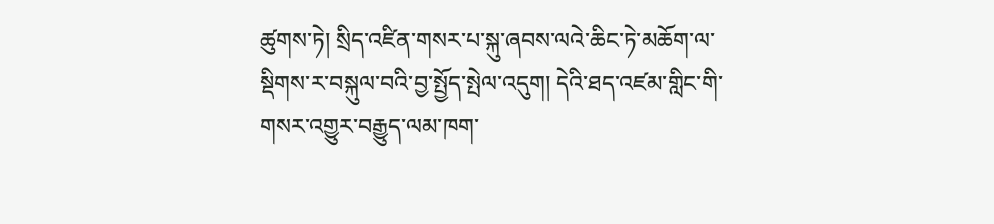ཚུགས་ཏེ། སྲིད་འཛིན་གསར་པ་སྐུ་ཞབས་ལའེ་ཆིང་ཏེ་མཆོག་ལ་སྡིགས་ར་བསྐུལ་བའི་བྱ་སྤྱོད་སྤེལ་འདུག། དེའི་ཐད་འཛམ་གླིང་གི་གསར་འགྱུར་བརྒྱུད་ལམ་ཁག་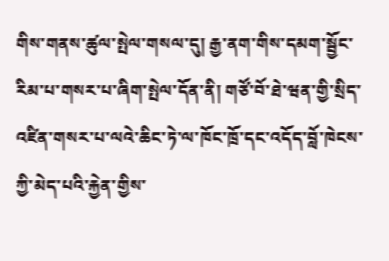གིས་གནས་ཚུལ་སྤེལ་གསལ་དུ། རྒྱ་ནག་གིས་དམག་སྦྱོང་རིམ་པ་གསར་པ་ཞིག་སྤེལ་དོན་ནི། གཙོ་བོ་ཐེ་ཝན་གྱི་སྲིད་འཛིན་གསར་པ་ལའེ་ཆིང་ཏེ་ལ་ཁོང་ཁྲོ་དང་འདོད་བློ་ཁེངས་ཀྱི་མེད་པའི་རྐྱེན་གྱིས་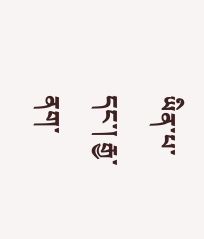ཡིན་པ་དང་། རྒྱ་ནག་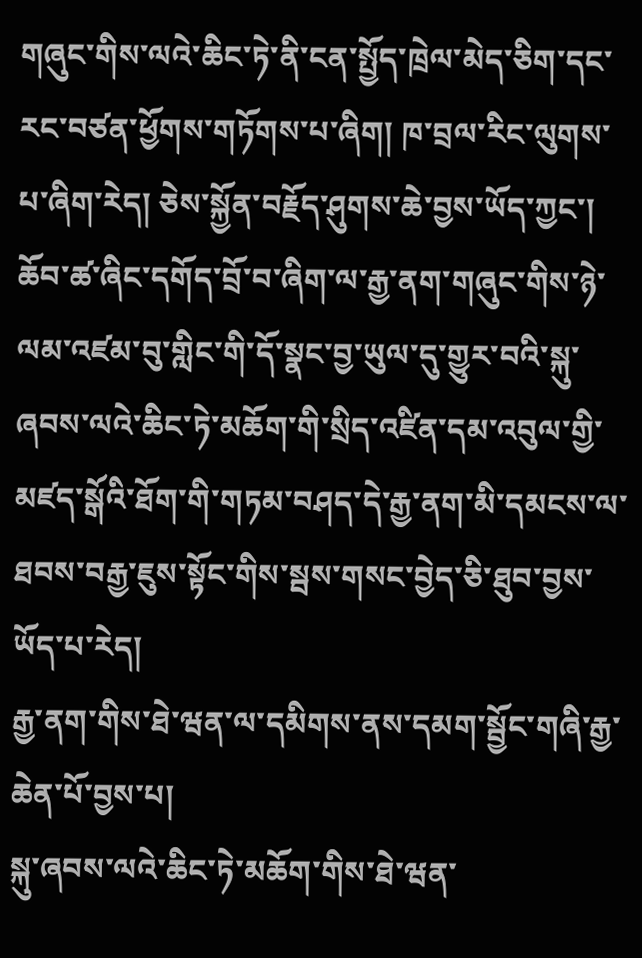གཞུང་གིས་ལའེ་ཆིང་ཏེ་ནི་ངན་སྤྱོད་ཁྲེལ་མེད་ཅིག་དང་རང་བཙན་ཕྱོགས་གཏོགས་པ་ཞིག། ཁ་བྲལ་རིང་ལུགས་པ་ཞིག་རེད། ཅེས་སྐྱོན་བརྗོད་ཤུགས་ཆེ་བྱས་ཡོད་ཀྱང་། ཆོབ་ཚ་ཞིང་དགོད་བྲོ་བ་ཞིག་ལ་རྒྱ་ནག་གཞུང་གིས་ཉེ་ལམ་འཛམ་བུ་གླིང་གི་དོ་སྣང་བྱ་ཡུལ་དུ་གྱུར་བའི་སྐུ་ཞབས་ལའེ་ཆིང་ཏེ་མཆོག་གི་སྲིད་འཛིན་དམ་འབུལ་གྱི་མཛད་སྒོའི་ཐོག་གི་གཏམ་བཤད་དེ་རྒྱ་ནག་མི་དམངས་ལ་ཐབས་བརྒྱ་ཇུས་སྟོང་གིས་སྦས་གསང་བྱེད་ཅི་ཐུབ་བྱས་ཡོད་པ་རེད།
རྒྱ་ནག་གིས་ཐེ་ཝན་ལ་དམིགས་ནས་དམག་སྦྱོང་གཞི་རྒྱ་ཆེན་པོ་བྱས་པ།
སྐུ་ཞབས་ལའེ་ཆིང་ཏེ་མཆོག་གིས་ཐེ་ཝན་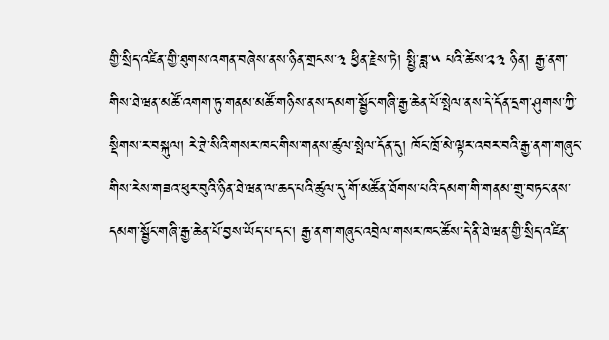གྱི་སྲིད་འཛིན་གྱི་ཐུགས་འགན་བཞེས་ནས་ཉིན་གྲངས་༣ ཕྱིན་རྗེས་ཏེ། སྤྱི་ཟླ་༥ པའི་ཚེས་༢༣ ཉིན། རྒྱ་ནག་གིས་ཐེ་ཝན་མཚོ་འགག་ཏུ་གནམ་མཚོ་གཉིས་ནས་དམག་སྦྱོང་གཞི་རྒྱ་ཆེན་པོ་སྤེལ་ནས་དེ་དོན་དྲག་ཤུགས་ཀྱི་སྡིགས་ར་བསྐུལ། རེ་ཊྲེ་སིའི་གསར་ཁང་གིས་གནས་ཚུལ་སྤེལ་དོན་དུ། ཁོང་ཁྲོ་མེ་ལྟར་འབར་བའི་རྒྱ་ནག་གཞུང་གིས་རེས་གཟའ་ཕུར་བུའི་ཉིན་ཐེ་ཝན་ལ་ཆད་པའི་ཚུལ་དུ་གོ་མཚོན་ཐོགས་པའི་དམག་གི་གནམ་གྲུ་བཏང་ནས་དམག་སྦྱོང་གཞི་རྒྱ་ཆེན་པོ་བྱས་ཡོད་པ་དང་། རྒྱ་ནག་གཞུང་འབྲེལ་གསར་ཁང་ཚོས་དེ་ནི་ཐེ་ཝན་གྱི་སྲིད་འཛིན་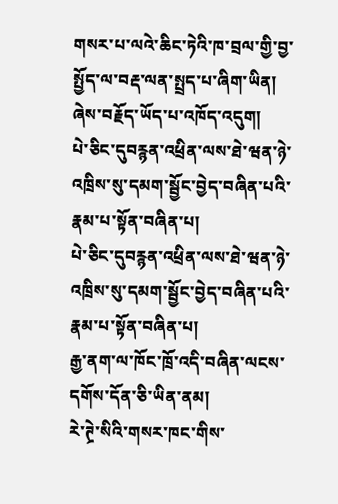གསར་པ་ལའེ་ཆིང་ཏེའི་ཁ་བྲལ་གྱི་བྱ་སྤྱོད་ལ་བརྡ་ལན་སྤྲད་པ་ཞིག་ཡིན། ཞེས་བརྗོད་ཡོད་པ་འཁོད་འདུག།
པེ་ཅིང་དུབརྙན་འཕྲིན་ལས་ཐེ་ཝན་ཉེ་འཁྲིས་སུ་དམག་སྦྱོང་བྱེད་བཞིན་པའི་རྣམ་པ་སྟོན་བཞིན་པ།
པེ་ཅིང་དུབརྙན་འཕྲིན་ལས་ཐེ་ཝན་ཉེ་འཁྲིས་སུ་དམག་སྦྱོང་བྱེད་བཞིན་པའི་རྣམ་པ་སྟོན་བཞིན་པ།
རྒྱ་ནག་ལ་ཁོང་ཁྲོ་འདི་བཞིན་ལངས་དགོས་དོན་ཅི་ཡིན་ནམ།
རེ་ཊྲེ་སིའི་གསར་ཁང་གིས་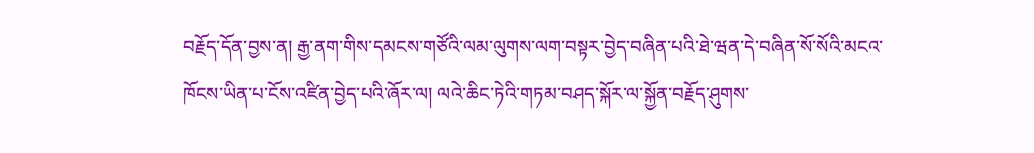བརྗོད་དོན་བྱས་ན། རྒྱ་ནག་གིས་དམངས་གཙོའི་ལམ་ལུགས་ལག་བསྟར་བྱེད་བཞིན་པའི་ཐེ་ཝན་དེ་བཞིན་སོ་སོའི་མངའ་ཁོངས་ཡིན་པ་ངོས་འཛིན་བྱེད་པའི་ཞོར་ལ། ལའེ་ཆིང་ཏེའི་གཏམ་བཤད་སྐོར་ལ་སྐྱོན་བརྗོད་ཤུགས་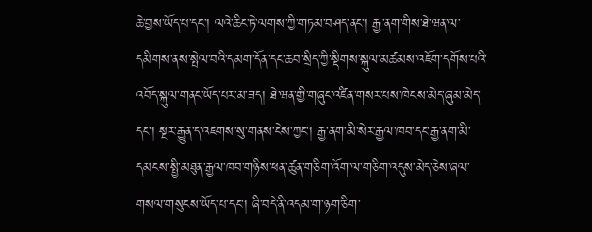ཆེ་བྱས་ཡོད་པ་དང་། ལའེ་ཆིང་ཏེ་ལགས་ཀྱི་གཏམ་བཤད་ནང་། རྒྱ་ནག་གིས་ཐེ་ཝན་ལ་དམིགས་ནས་སྤེལ་བའི་དམག་དོན་དང་ཆབ་སྲིད་ཀྱི་སྡིགས་སྐུལ་མཚམས་འཇོག་དགོས་པའི་འབོད་སྐུལ་གནང་ཡོད་པར་མ་ཟད། ཐེ་ཝན་གྱི་གཞུང་འཛིན་གསར་པས་ཁེངས་མེད་ཞུམ་མེད་དང་། སྔར་རྒྱུན་ད་འཇགས་སུ་གནས་ངེས་ཀྱང་། རྒྱ་ནག་མི་སེར་རྒྱལ་ཁབ་དང་རྒྱ་ནག་མི་དམངས་སྤྱི་མཐུན་རྒྱལ་ཁབ་གཉིས་ཕན་ཚུན་གཅིག་འོག་ལ་གཅིག་འདུས་མེད་ཅེས་ཞལ་གསལ་གསུངས་ཡོད་པ་དང་། ཞི་བདེ་ནི་འདམ་ག་ཉག་ཅིག་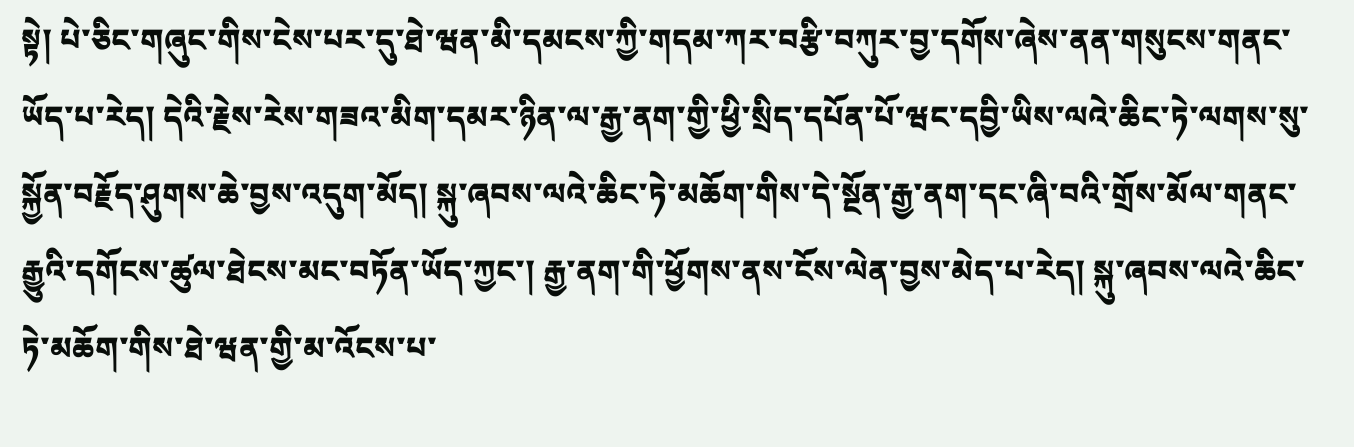སྟེ། པེ་ཅིང་གཞུང་གིས་ངེས་པར་དུ་ཐེ་ཝན་མི་དམངས་ཀྱི་གདམ་ཀར་བརྩི་བཀུར་བྱ་དགོས་ཞེས་ནན་གསུངས་གནང་ཡོད་པ་རེད། དེའི་རྗེས་རེས་གཟའ་མིག་དམར་ཉིན་ལ་རྒྱ་ནག་གྱི་ཕྱི་སྲིད་དཔོན་པོ་ཝང་དབྱི་ཡིས་ལའེ་ཆིང་ཏེ་ལགས་སུ་སྐྱོན་བརྗོད་ཤུགས་ཆེ་བྱས་འདུག་མོད། སྐུ་ཞབས་ལའེ་ཆིང་ཏེ་མཆོག་གིས་དེ་སྔོན་རྒྱ་ནག་དང་ཞི་བའི་གྲོས་མོལ་གནང་རྒྱུའི་དགོངས་ཚུལ་ཐེངས་མང་བཏོན་ཡོད་ཀྱང་། རྒྱ་ནག་གི་ཕྱོགས་ནས་ངོས་ལེན་བྱས་མེད་པ་རེད། སྐུ་ཞབས་ལའེ་ཆིང་ཏེ་མཆོག་གིས་ཐེ་ཝན་གྱི་མ་འོངས་པ་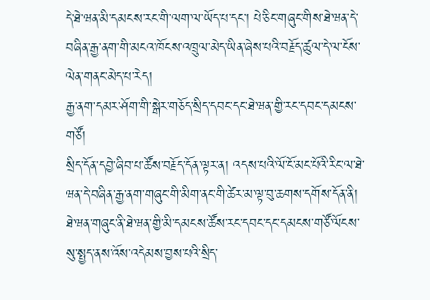དེ་ཐེ་ཝན་མི་དམངས་རང་གི་ལག་ལ་ཡོད་པ་དང་། པེ་ཅིང་གཞུང་གིས་ཐེ་ཝན་དེ་བཞིན་རྒྱ་ནག་གི་མངའ་ཁོངས་འཁྲུལ་མེད་ཡིན་ཞེས་པའི་བརྗོད་ཚུལ་དེ་ལ་ངོས་ལེན་གནང་མེད་པ་རེད།
རྒྱ་ནག་དམར་ཤོག་གི་སྒེར་གཅོད་སྲིད་དབང་དང་ཐེ་ཝན་གྱི་རང་དབང་དམངས་གཙོ།
སྲིད་དོན་དབྱེ་ཞིབ་པ་ཚོས་བརྗོད་དོན་ལྟར་ན། འདས་པའི་ལོ་ངོ་མང་པོའི་རིང་ལ་ཐེ་ཝན་དེ་བཞིན་རྒྱ་ནག་གཞུང་གི་མིག་ནང་གི་ཚེར་མ་ལྟ་བུ་ཆགས་དགོས་དོན་ནི། ཐེ་ཝན་གཞུང་ནི་ཐེ་ཝན་གྱི་མི་དམངས་ཚོས་རང་དབང་དང་དམངས་གཙོ་ལོངས་སུ་སྤྱད་ནས་འོས་འདེམས་བྱས་པའི་སྲིད་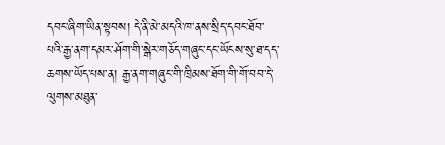དབང་ཞིག་ཡིན་སྟབས། དེ་ནི་མེ་མདའི་ཁ་ནས་སྲིད་དབང་ཐོབ་པའི་རྒྱ་ནག་དམར་ཤོག་གི་སྒེར་གཅོད་གཞུང་དང་ཡོངས་སུ་ཐ་དད་ཆགས་ཡོད་པས་ན། རྒྱ་ནག་གཞུང་གི་ཁྲིམས་ཐོག་གི་གོ་བབ་དེ་ལུགས་མཐུན་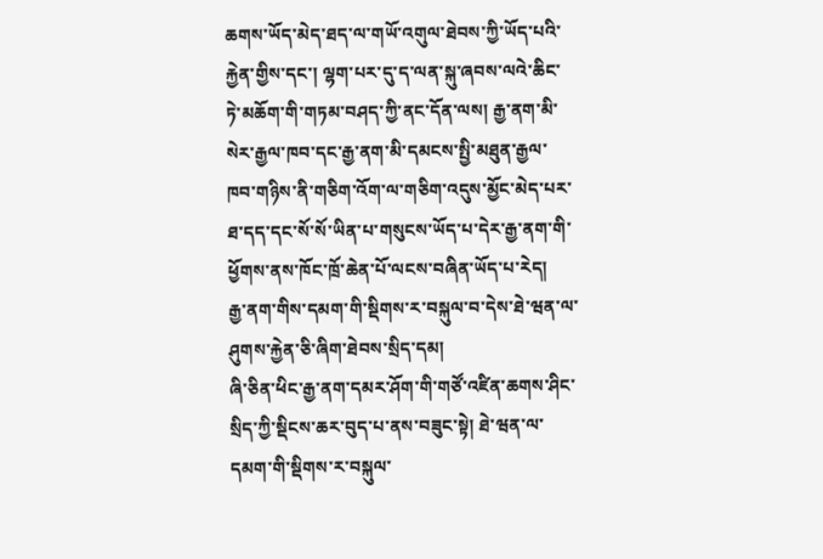ཆགས་ཡོད་མེད་ཐད་ལ་གཡོ་འགུལ་ཐེབས་ཀྱི་ཡོད་པའི་རྐྱེན་གྱིས་དང་། ལྷག་པར་དུ་ད་ལན་སྐུ་ཞབས་ལའེ་ཆིང་ཏེ་མཆོག་གི་གཏམ་བཤད་ཀྱི་ནང་དོན་ལས། རྒྱ་ནག་མི་སེར་རྒྱལ་ཁབ་དང་རྒྱ་ནག་མི་དམངས་སྤྱི་མཐུན་རྒྱལ་ཁབ་གཉིས་ནི་གཅིག་འོག་ལ་གཅིག་འདུས་མྱོང་མེད་པར་ཐ་དད་དང་སོ་སོ་ཡིན་པ་གསུངས་ཡོད་པ་དེར་རྒྱ་ནག་གི་ཕྱོགས་ནས་ཁོང་ཁྲོ་ཆེན་པོ་ལངས་བཞིན་ཡོད་པ་རེད།
རྒྱ་ནག་གིས་དམག་གི་སྡིགས་ར་བསྐུལ་བ་དེས་ཐེ་ཝན་ལ་ཤུགས་རྐྱེན་ཅི་ཞིག་ཐེབས་སྲིད་དམ།
ཞི་ཅིན་ཕིང་རྒྱ་ནག་དམར་ཤོག་གི་གཙོ་འཛིན་ཆགས་ཤིང་སྲིད་ཀྱི་སྡིངས་ཆར་བུད་པ་ནས་བཟུང་སྟེ། ཐེ་ཝན་ལ་དམག་གི་སྡིགས་ར་བསྐུལ་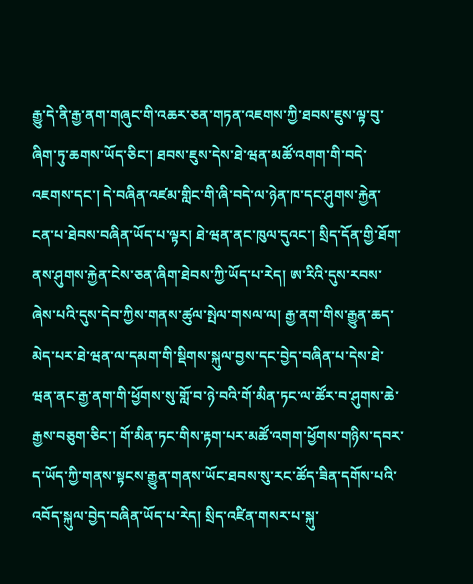རྒྱུ་དེ་ནི་རྒྱ་ནག་གཞུང་གི་འཆར་ཅན་གཏན་འཇགས་ཀྱི་ཐབས་ཇུས་ལྟ་བུ་ཞིག་ཏུ་ཆགས་ཡོད་ཅིང་། ཐབས་ཇུས་དེས་ཐེ་ཝན་མཚོ་འགག་གི་བདེ་འཇགས་དང་། དེ་བཞིན་འཛམ་གླིང་གི་ཞི་བདེ་ལ་ཉེན་ཁ་དང་ཤུགས་རྐྱེན་ངན་པ་ཐེབས་བཞིན་ཡོད་པ་ལྟར། ཐེ་ཝན་ནང་ཁུལ་དུའང་། སྲིད་དོན་གྱི་ཐོག་ནས་ཤུགས་རྐྱེན་ངེས་ཅན་ཞིག་ཐེབས་ཀྱི་ཡོད་པ་རེད། ཨ་རིའི་དུས་རབས་ཞེས་པའི་དུས་དེབ་ཀྱིས་གནས་ཚུལ་སྤེལ་གསལ་ལ། རྒྱ་ནག་གིས་རྒྱུན་ཆད་མེད་པར་ཐེ་ཝན་ལ་དམག་གི་སྡིགས་སྐུལ་བྱས་དང་བྱེད་བཞིན་པ་དེས་ཐེ་ཝན་ནང་རྒྱ་ནག་གི་ཕྱོགས་སུ་གློ་བ་ཉེ་བའི་གོ་མིན་ཏང་ལ་ཚོར་བ་ཤུགས་ཆེ་རྒྱས་བཅུག་ཅིང་། གོ་མིན་ཏང་གིས་རྟག་པར་མཚོ་འགག་ཕྱོགས་གཉིས་དབར་ད་ཡོད་ཀྱི་གནས་སྟངས་རྒྱུན་གནས་ཡོང་ཐབས་སུ་རང་ཚོད་ཟིན་དགོས་པའི་འབོད་སྐུལ་བྱེད་བཞིན་ཡོད་པ་རེད། སྲིད་འཛིན་གསར་པ་སྐུ་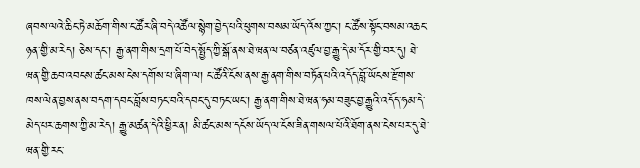ཞབས་ལའེ་ཆིང་ཏེ་མཆོག་གིས་ང་ཚོར་ཞི་བདེ་འཚོལ་སྙེག་བྱེད་པའི་ཕུགས་བསམ་ཡོད་འོས་ཀྱང་། ང་ཚོས་སྟོང་བསམ་འཆང་ཉན་གྱི་མ་རེད། ཅེས་དང་། རྒྱ་ནག་གིས་དྲག་པོ་བེད་སྤྱོད་ཀྱི་སྒོ་ནས་ཐེ་ཝན་ལ་བཙན་འཛུལ་བྱ་རྒྱུ་དེ་མ་དོར་གྱི་བར་དུ། ཐེ་ཝན་གྱི་ཆབ་འབངས་ཚང་མས་ངེས་དགོས་པ་ཞིག་ལ། ང་ཚོའི་ངོས་ནས་རྒྱ་ནག་གིས་བཏོན་པའི་འདོད་བློ་ཡོངས་རྫོགས་ཁས་ལེན་བྱས་ནས་བདག་དབང་བློས་བཏང་བའི་དབང་དུ་བཏང་ཡང་། རྒྱ་ནག་གིས་ཐེ་ཝན་ཧམ་བཟུང་བྱ་རྒྱུའི་འདོད་ཧམ་དེ་མེད་པར་ཆགས་ཀྱི་མ་རེད། རྒྱུ་མཚན་དེའི་ཕྱིར་ན། མི་ཚང་མས་དངོས་ཡོད་ལ་ངོས་ཟིན་གསལ་པོའི་ཐོག་ནས་ངེས་པར་དུ་ཐེ་ཝན་གྱི་རང་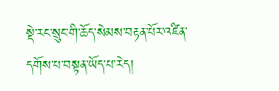སྡེ་རང་སྲུང་གི་ཆོད་སེམས་བརྟན་པོར་འཛིན་དགོས་པ་བསྟན་ཡོད་པ་རེད།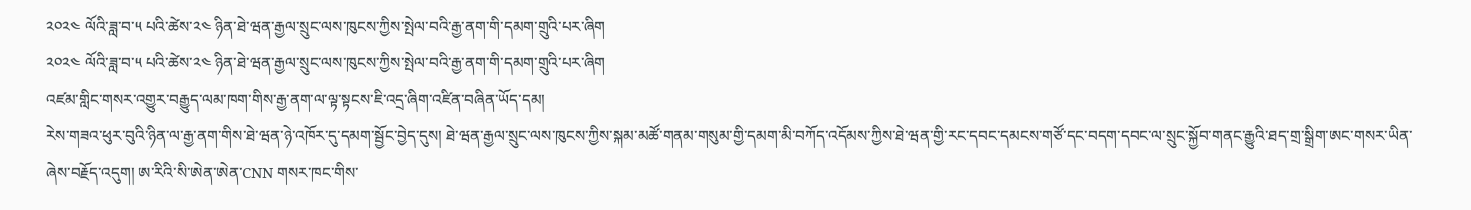༢༠༢༤ ལོའི་ཟླ་བ་༥ པའི་ཚེས་༢༤ ཉིན་ཐེ་ཝན་རྒྱལ་སྲུང་ལས་ཁུངས་ཀྱིས་སྤེལ་བའི་རྒྱ་ནག་གི་དམག་གྲུའི་པར་ཞིག
༢༠༢༤ ལོའི་ཟླ་བ་༥ པའི་ཚེས་༢༤ ཉིན་ཐེ་ཝན་རྒྱལ་སྲུང་ལས་ཁུངས་ཀྱིས་སྤེལ་བའི་རྒྱ་ནག་གི་དམག་གྲུའི་པར་ཞིག
འཛམ་གླིང་གསར་འགྱུར་བརྒྱུད་ལམ་ཁག་གིས་རྒྱ་ནག་ལ་ལྟ་སྟངས་ཇི་འདྲ་ཞིག་འཛིན་བཞིན་ཡོད་དམ།
རེས་གཟའ་ཕུར་བུའི་ཉིན་ལ་རྒྱ་ནག་གིས་ཐེ་ཝན་ཉེ་འཁོར་དུ་དམག་སྦྱོང་བྱེད་དུས། ཐེ་ཝན་རྒྱལ་སྲུང་ལས་ཁུངས་ཀྱིས་སྐམ་མཚོ་གནམ་གསུམ་གྱི་དམག་མི་བཀོད་འདོམས་ཀྱིས་ཐེ་ཝན་གྱི་རང་དབང་དམངས་གཙོ་དང་བདག་དབང་ལ་སྲུང་སྐྱོབ་གནང་རྒྱུའི་ཐད་གྲ་སྒྲིག་ཨང་གསར་ཡིན་ཞེས་བརྗོད་འདུག། ཨ་རིའི་སི་ཨེན་ཨེན་CNN གསར་ཁང་གིས་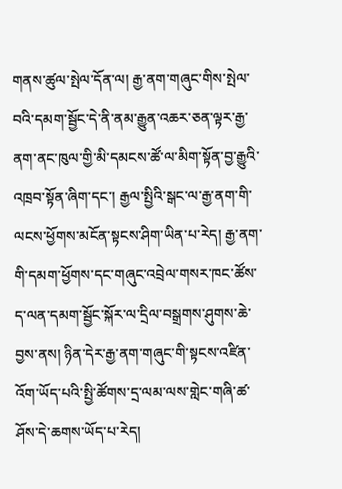གནས་ཚུལ་སྤེལ་དོན་ལ། རྒྱ་ནག་གཞུང་གིས་སྤེལ་བའི་དམག་སྦྱོང་དེ་ནི་ནམ་རྒྱུན་འཆར་ཅན་ལྟར་རྒྱ་ནག་ནང་ཁུལ་གྱི་མི་དམངས་ཚོ་ལ་མིག་སྟོན་བྱ་རྒྱུའི་འཁྲབ་སྟོན་ཞིག་དང་། རྒྱལ་སྤྱིའི་སྒང་ལ་རྒྱ་ནག་གི་ལངས་ཕྱོགས་མངོན་སྟངས་ཤིག་ཡིན་པ་རེད། རྒྱ་ནག་གི་དམག་ཕྱོགས་དང་གཞུང་འབྲེལ་གསར་ཁང་ཚོས་ད་ལན་དམག་སྦྱོང་སྐོར་ལ་དྲིལ་བསྒྲགས་ཤུགས་ཆེ་བྱས་ནས། ཉིན་དེར་རྒྱ་ནག་གཞུང་གི་སྟངས་འཛིན་འོག་ཡོད་པའི་སྤྱི་ཚོགས་དྲ་ལམ་ལས་གླེང་གཞི་ཚ་ཤོས་དེ་ཆགས་ཡོད་པ་རེད།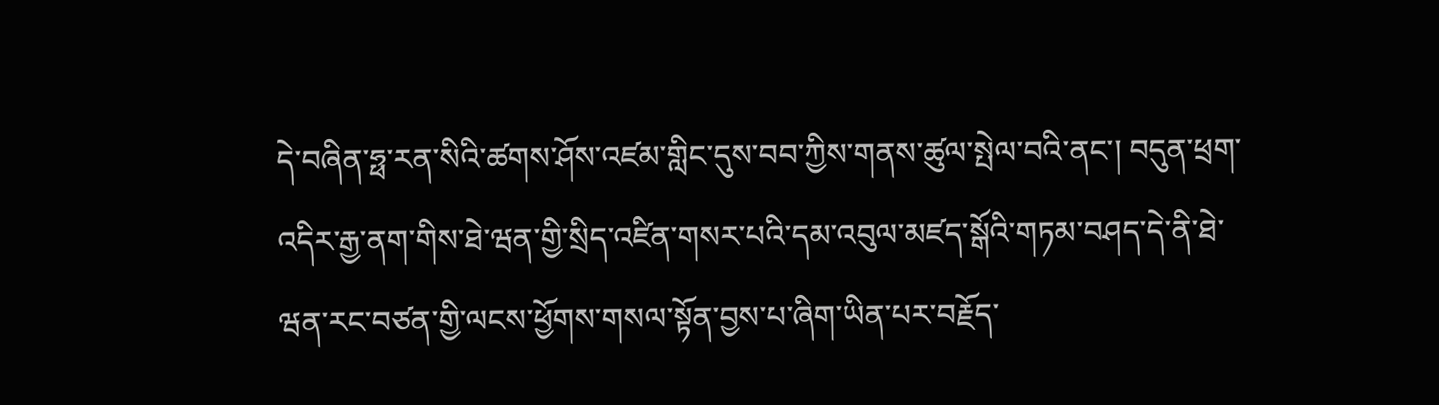དེ་བཞིན་ཧྥ་རན་སིའི་ཚགས་ཤོས་འཛམ་གླིང་དུས་བབ་ཀྱིས་གནས་ཚུལ་སྤེལ་བའི་ནང་། བདུན་ཕྲག་འདིར་རྒྱ་ནག་གིས་ཐེ་ཝན་གྱི་སྲིད་འཛིན་གསར་པའི་དམ་འབུལ་མཛད་སྒོའི་གཏམ་བཤད་དེ་ནི་ཐེ་ཝན་རང་བཙན་གྱི་ལངས་ཕྱོགས་གསལ་སྟོན་བྱས་པ་ཞིག་ཡིན་པར་བརྗོད་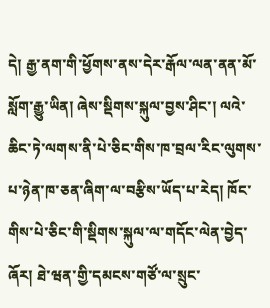དེ། རྒྱ་ནག་གི་ཕྱོགས་ནས་དེར་རྒོལ་ལན་ནན་མོ་སློག་རྒྱུ་ཡིན། ཞེས་སྡིགས་སྐུལ་བྱས་ཤིང་། ལའེ་ཆིང་ཏེ་ལགས་ནི་པེ་ཅིང་གིས་ཁ་བྲལ་རིང་ལུགས་པ་ཉེན་ཁ་ཅན་ཞིག་ལ་བརྩིས་ཡོད་པ་རེད། ཁོང་གིས་པེ་ཅིང་གི་སྡིགས་སྐུལ་ལ་གདོང་ལེན་བྱེད་ཞོར། ཐེ་ཝན་གྱི་དམངས་གཙོ་ལ་སྲུང་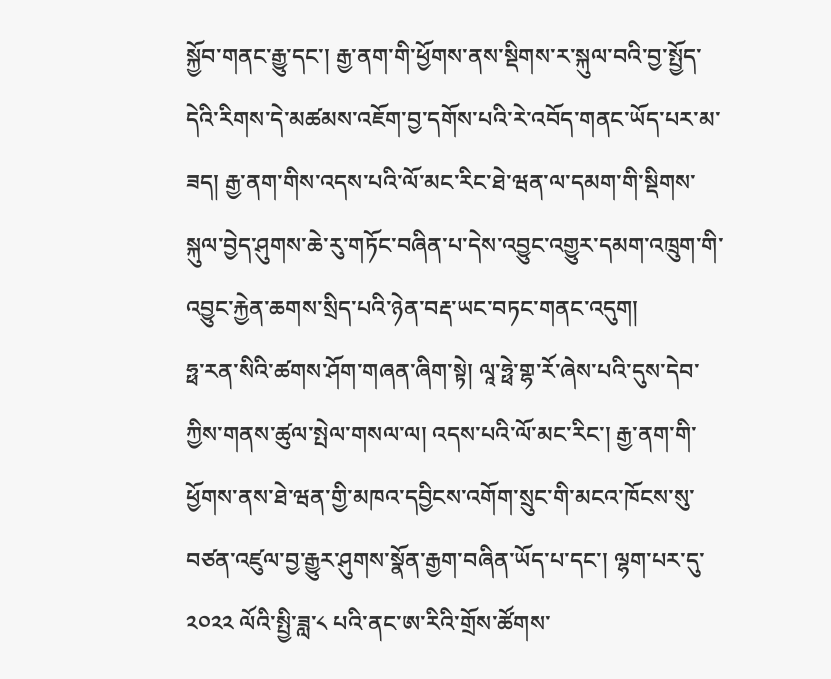སྐྱོབ་གནང་རྒྱུ་དང་། རྒྱ་ནག་གི་ཕྱོགས་ནས་སྡིགས་ར་སྐུལ་བའི་བྱ་སྤྱོད་དེའི་རིགས་དེ་མཚམས་འཇོག་བྱ་དགོས་པའི་རེ་འབོད་གནང་ཡོད་པར་མ་ཟད། རྒྱ་ནག་གིས་འདས་པའི་ལོ་མང་རིང་ཐེ་ཝན་ལ་དམག་གི་སྡིགས་སྐུལ་བྱེད་ཤུགས་ཆེ་རུ་གཏོང་བཞིན་པ་དེས་འབྱུང་འགྱུར་དམག་འཁྲུག་གི་འབྱུང་རྐྱེན་ཆགས་སྲིད་པའི་ཉེན་བརྡ་ཡང་བཏང་གནང་འདུག།
ཧྥ་རན་སིའི་ཚགས་ཤོག་གཞན་ཞིག་སྟེ། ལཱ་ཧྥེ་གྷ་རོ་ཞེས་པའི་དུས་དེབ་ཀྱིས་གནས་ཚུལ་སྤེལ་གསལ་ལ། འདས་པའི་ལོ་མང་རིང་། རྒྱ་ནག་གི་ཕྱོགས་ནས་ཐེ་ཝན་གྱི་མཁའ་དབྱིངས་འགོག་སྲུང་གི་མངའ་ཁོངས་སུ་བཙན་འཛུལ་བྱ་རྒྱུར་ཤུགས་སྣོན་རྒྱག་བཞིན་ཡོད་པ་དང་། ལྷག་པར་དུ་༢༠༢༢ ལོའི་སྤྱི་ཟླ་༨ པའི་ནང་ཨ་རིའི་གྲོས་ཚོགས་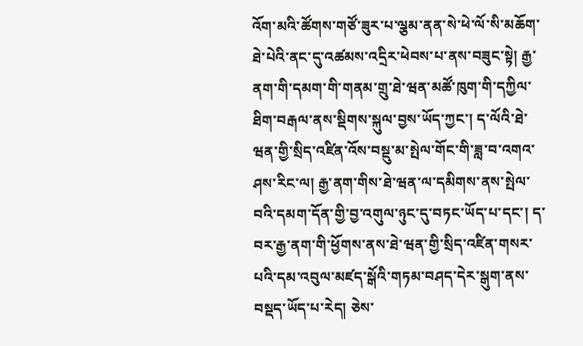འོག་མའི་ཚོགས་གཙོ་ཟུར་པ་ལྕམ་ནན་སེ་ཕེ་ལོ་སི་མཆོག་ཐེ་པེའི་ནང་དུ་འཚམས་འདྲིར་ཕེབས་པ་ནས་བཟུང་སྟེ། རྒྱ་ནག་གི་དམག་གི་གནམ་གྲུ་ཐེ་ཝན་མཚོ་ཁུག་གི་དཀྱིལ་ཐིག་བརྒལ་ནས་སྡིགས་སྐུལ་བྱས་ཡོད་ཀྱང་། ད་ལོའི་ཐེ་ཝན་གྱི་སྲིད་འཛིན་འོས་བསྡུ་མ་སྤེལ་གོང་གི་ཟླ་བ་འགའ་ཤས་རིང་ལ། རྒྱ་ནག་གིས་ཐེ་ཝན་ལ་དམིགས་ནས་སྤེལ་བའི་དམག་དོན་གྱི་བྱ་འགུལ་ཉུང་དུ་བཏང་ཡོད་པ་དང་། ད་བར་རྒྱ་ནག་གི་ཕྱོགས་ནས་ཐེ་ཝན་གྱི་སྲིད་འཛིན་གསར་པའི་དམ་འབུལ་མཛད་སྒོའི་གཏམ་བཤད་དེར་སྒུག་ནས་བསྡད་ཡོད་པ་རེད། ཅེས་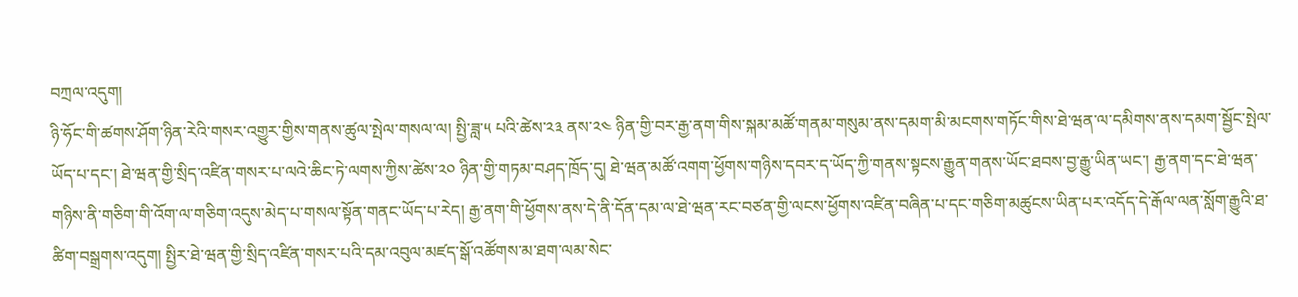བཀྲལ་འདུག།
ཉི་ཧོང་གི་ཚགས་ཤོག་ཉིན་རེའི་གསར་འགྱུར་གྱིས་གནས་ཚུལ་སྤེལ་གསལ་ལ། སྤྱི་ཟླ་༥ པའི་ཚེས་༢༣ ནས་༢༤ ཉིན་གྱི་བར་རྒྱ་ནག་གིས་སྐམ་མཚོ་གནམ་གསུམ་ནས་དམག་མི་མངགས་གཏོང་གིས་ཐེ་ཝན་ལ་དམིགས་ནས་དམག་སྦྱོང་སྤེལ་ཡོད་པ་དང་། ཐེ་ཝན་གྱི་སྲིད་འཛིན་གསར་པ་ལའེ་ཆིང་ཏེ་ལགས་ཀྱིས་ཚེས་༢༠ ཉིན་གྱི་གཏམ་བཤད་ཁྲོད་དུ། ཐེ་ཝན་མཚོ་འགག་ཕྱོགས་གཉིས་དབར་ད་ཡོད་ཀྱི་གནས་སྟངས་རྒྱུན་གནས་ཡོང་ཐབས་བྱ་རྒྱུ་ཡིན་ཡང་། རྒྱ་ནག་དང་ཐེ་ཝན་གཉིས་ནི་གཅིག་གི་འོག་ལ་གཅིག་འདུས་མེད་པ་གསལ་སྟོན་གནང་ཡོད་པ་རེད། རྒྱ་ནག་གི་ཕྱོགས་ནས་དེ་ནི་དོན་དམ་ལ་ཐེ་ཝན་རང་བཙན་གྱི་ལངས་ཕྱོགས་འཛིན་བཞིན་པ་དང་གཅིག་མཚུངས་ཡིན་པར་འདོད་དེ་རྒོལ་ལན་སློག་རྒྱུའི་ཐ་ཚིག་བསྒྲགས་འདུག། སྤྱིར་ཐེ་ཝན་གྱི་སྲིད་འཛིན་གསར་པའི་དམ་འབུལ་མཛད་སྒོ་འཚོགས་མ་ཐག་ལམ་སེང་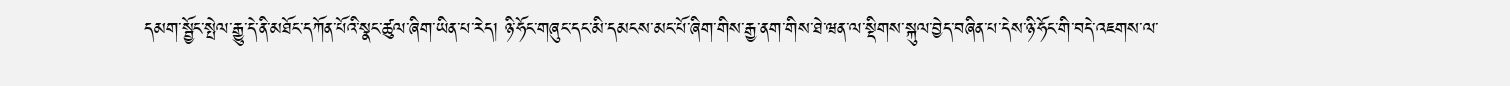དམག་སྦྱོང་སྤེལ་རྒྱུ་དེ་ནི་མཐོང་དཀོན་པོའི་སྣང་ཚུལ་ཞིག་ཡིན་པ་རེད། ཉི་ཧོང་གཞུང་དང་མི་དམངས་མང་པོ་ཞིག་གིས་རྒྱ་ནག་གིས་ཐེ་ཝན་ལ་སྡིགས་སྐུལ་བྱེད་བཞིན་པ་དེས་ཉི་ཧོང་གི་བདེ་འཇགས་ལ་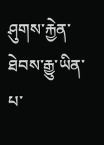ཤུགས་རྐྱེན་ཐེབས་རྒྱུ་ཡིན་པ་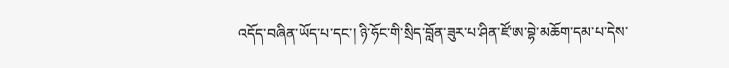འདོད་བཞིན་ཡོད་པ་དང་། ཉི་ཧོང་གི་སྲིད་བློན་ཟུར་པ་ཤིན་ཛོ་ཨ་བྷེ་མཆོག་དམ་པ་དེས་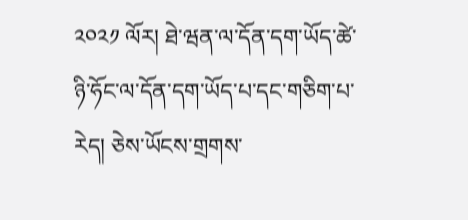༢༠༢༡ ལོར། ཐེ་ཝན་ལ་དོན་དག་ཡོད་ཚེ་ཉི་ཧོང་ལ་དོན་དག་ཡོད་པ་དང་གཅིག་པ་རེད། ཅེས་ཡོངས་གྲགས་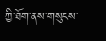ཀྱི་ཐོག་ནས་གསུངས་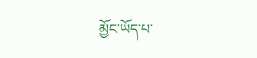མྱོང་ཡོད་པ་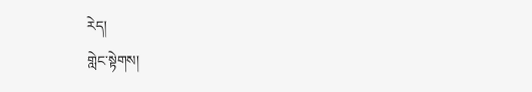རེད།
གླེང་སྟེགས།